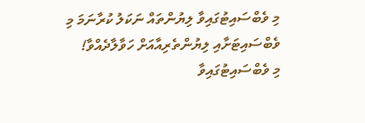މި ވެބްސައިޓުގައިވާ ލިޔުންތައް ނަކަލު ކުރާނަމަ މި ވެބްސައިޓަށާއި ލިޔުންތެރިއާއަށް ހަވާލާދެއްވާ!
މި ވެބްސައިޓުގައިވާ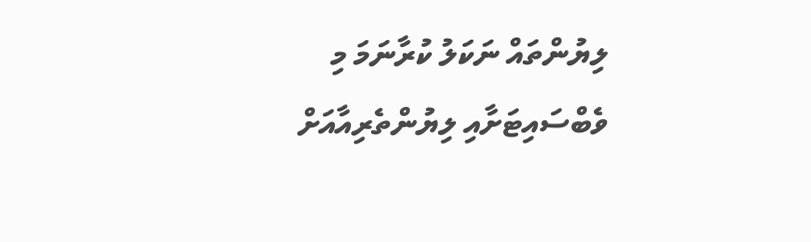ލިޔުންތައް ނަކަލު ކުރާނަމަ މި ވެބްސައިޓަށާއި ލިޔުންތެރިއާއަށް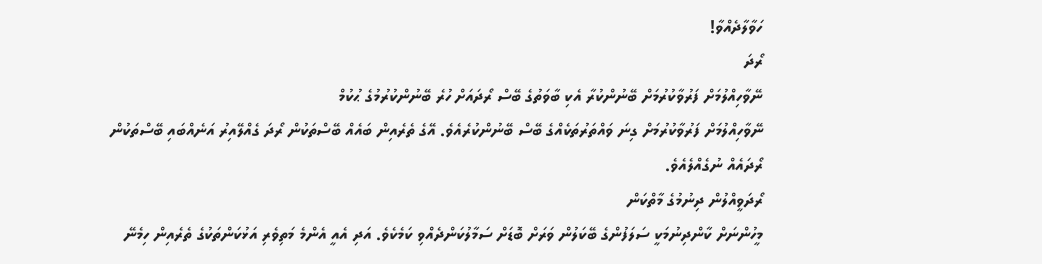ހަވާލާދެއްވާ!
ރޯދަ
ނޭވާހިއްލުމަށް ފަރުވާކުރުމަށް ބޭނުންކުރާ އެކި ބާވަތުގެ ބޭސް ރޯދައަށް ހުރެ ބޭނުންކުރުމުގެ ޙުކުމް
ނޭވާހިއްލުމަށް ފަރުވާކުރުމަށް ގިނަ ވައްތަރުތަކެއްގެ ބޭސް ބޭނުންކުރެއެވެ. އޭގެ ތެރެއިން ބައެއް ބޭސްތަކުން ރޯދަ ގެއްލޭއިރު އަނެއްބައި ބޭސްތަކުން ރޯދައެއް ނުގެއްލެއެވެ.
ރޯދަވީއްލުން ދިނުމުގެ މާތްކަން
މީހުންނަށް ކާންދިނުމަކީ ސަލަފުންގެ ބޭކަލުން ވަރަށް ބޮޑަށް ސަމާލުކަންދެއްވި ކަމެކެވެ. އަދި އެއީ އެންމެ މަތިވެރި އަޅުކަންތަކުގެ ތެރެއިން ހިމެނޭ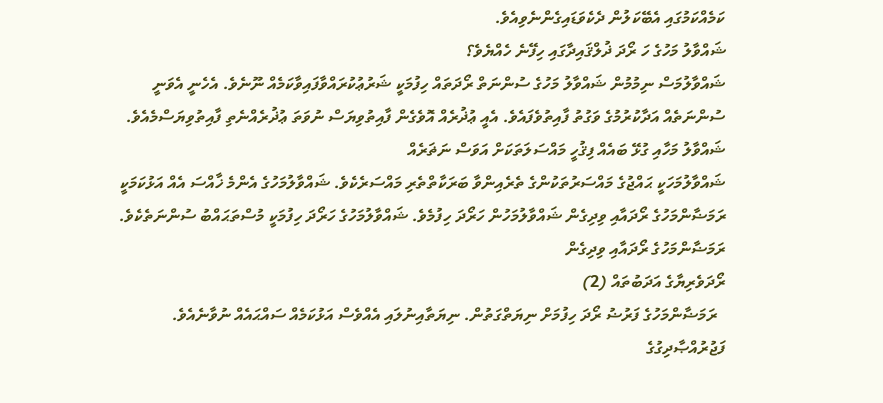ކަމެއްކަމުގައި އެބޭކަލުން ދެކެވަޑައިގެންނެވިއެވެ.
ޝައްވާލު މަހުގެ ހަ ރޯދަ ޛުލްޤައިދާގައި ހިފޭނެ ހެއްޔެވެ؟
ޝައްވާލުމަސް ނިމުމުން ޝައްވާލު މަހުގެ ސުންނަތް ރޯދަތައް ހިފުމަކީ ޝަރުޢުކުރައްވާފައިވާކަމެއް ނޫނެވެ. އެހެނީ އެވަނީ ސުންނަތެއް އަދާކުރުމުގެ ވަގުތު ފާއިތުވެފައެވެ. އެއީ ޢުޛުރެއް އޮވެގެން ފާއިތުވިޔަސް ނުވަތަ ޢުޛުރެއްނެތި ފާއިތުވިޔަސްމެއެވެ.
ޝައްވާލު މަހާއި ގުޅޭ ބައެއް ފިޤުހީ މައްސަލަތަކަށް އަވަސް ނަޡަރެއް
ޝައްވާލުމަހަކީ ޙައްޖުގެ މައްސަރުތަކުންގެ ތެރެއިންވާ ބަރަކާތްތެރި މައްސަރެކެވެ. ޝައްވާލުމަހުގެ އެންމެ ޚާއްސަ އެއް އަޅުކަމަކީ ރަމަޟާންމަހުގެ ރޯދައާއި ވިދިގެން ޝައްވާލުމަހުން ހަރޯދަ ހިފުމެވެ. ޝައްވާލުމަހުގެ ހަރޯދަ ހިފުމަކީ މުސްތަޙައްބު ސުންނަތެކެވެ. ރަމަޟާންމަހުގެ ރޯދައާއި ވިދިގެން
ރޯދަވެރިޔާގެ އަދަބުތައް (2)
  ރަމަޟާންމަހުގެ ފަރުޟު ރޯދަ ހިފުމަށް ނިޔަތްގަތުން. ނިޔަތާއިނުލައި އެއްވެސް އަޅުކަމެއް ސައްޙައެއް ނުވާނެއެވެ. ފަޖުރުއްޞާދިގުގެ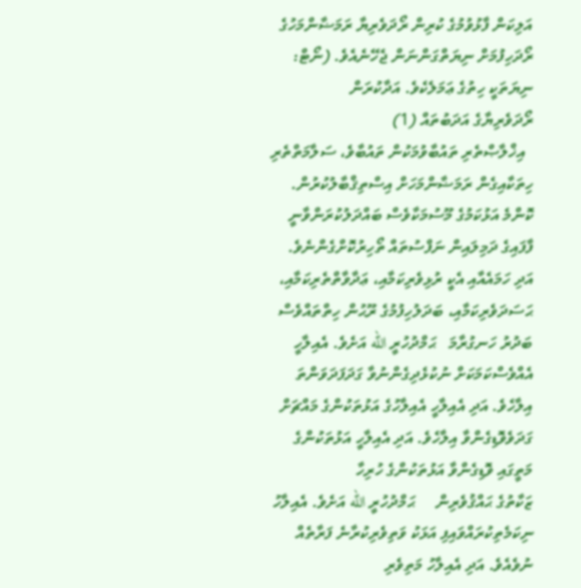އަލިކަން ފާޅުވުމުގެ ކުރިން ރޯދަވެރިޔާ ރަމަޟާންމަހުގެ ރޯދަހިފުމަށް ނިޔަތްގަންނަން ޖެހޭނެއެވެ. (ނޯޓް: ނިޔަތަކީ ހިތުގެ ޢަމަލެކެވެ. އަދާކުރަން
ރޯދަވެރިޔާގެ އަދަބުތައް (1)
  އިޚްލާޞްތެރި ތައުބާވުމަކުން ތައުބާވެ، ސަލާމަތްތެރި ހިތަކާއިގެން ރަމަޟާންމަހަށް އިސްތިޤްބާލުކުރުން. ކޮންމެ އަޅުކަމުގެ މޫސުމަކާވެސް ބައްދަލުކުރަންވާނީ ފާފައިގެ ދަމިލައިން ނަފްސުތައް ތޯހިރުކޮށްގެންނެވެ. އަދި ހަމައެއާއި އެކީ ރުޅިވެރިކަމާއި، ޢަދާވާތްތެރިކަމާއި، ޙަސަދަވެރިކަމާއި، ބަދަލުހިފުމުގެ ރޫޙުން ހިތްތައްވެސް
ބަދުރު ހަނގުރާމަ   ޙަމްދުހުރީ الله އަށެވެ. އެއިލާހީ އެއްވެސްކަމަކަށް ނުކުޅެދިގެންނުވާ ގަދަފަދަވަންތަ އިލާހެވެ. އަދި އެއިލާހީ އެއިލާހުގެ އަޅުތަކުންގެ މައްޗަށް ގަދަވެވޮޑިގެންވާ އިލާހެވެ. އަދި އެއިލާހީ އަޅުތަކުންގެ މަތީގައި ވޮޑިގެންވާ އަޅުތަކުންގެ ހުރިހާ
ޒަކާތުގެ ޙައްޤުވެރިން     ޙަމްދުހުރީ الله އަށެވެ. އެއިލާހު ނިކަމެތިކުރައްވައިފި އަޅަކު ވަތިވެރިކުރާނެ ފަރާތެއް ނުވެއެވެ. އަދި އެއިލާހު މަތިވެރި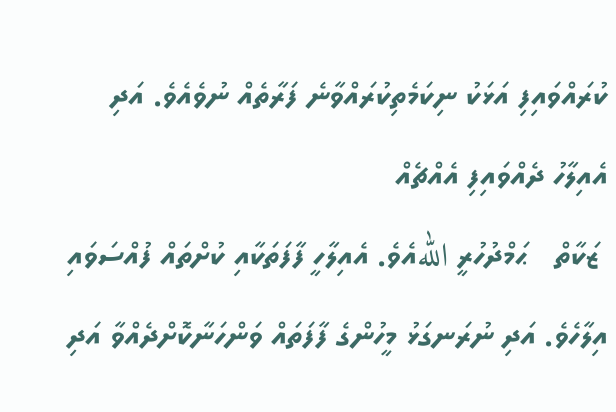ކުރައްވައިފި އަޅަކު ނިކަމެތިކުރައްވާނެ ފަރާތެއް ނުވެއެވެ. އަދި އެއިލާހު ދެއްވައިފި އެއްޗެއް
 ޒަކާތް   ޙަމްދުހުރީ اللهއެވެ. އެއިލާހީ ފާފަތަކާއި ކުށްތައް ފުއްސަވައި އިލާހެވެ. އަދި ނުރަނގަޅު މީހުންގެ ފާފަތައް ވަންހަނާކޮށްދެއްވާ އަދި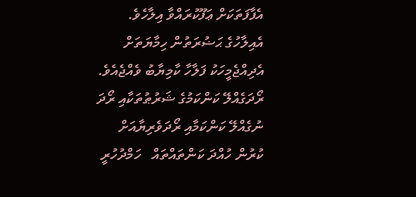އެފާފަތަކަށް ޢަފޫކުރައްވާ އިލާހެވެ. އެއިލާހުގެ ޙަޟުރަތުން ހިމާޔަތަށް އެދިއްޖެމީހަކު ފަލާހާ ކާމިޔާބު ވެއްޖެއެވެ.
ރޯދަގެއްލޭ ކަންކަމުގެ ޝަރުޠުތަކާއި ރޯދަ ނުގެއްލޭ ކަންކަމާއި ރޯދަވެރިޔާއަށް ކުރުން ހުއްދަ ކަންތައްތައް   ހަމްދުހުރީ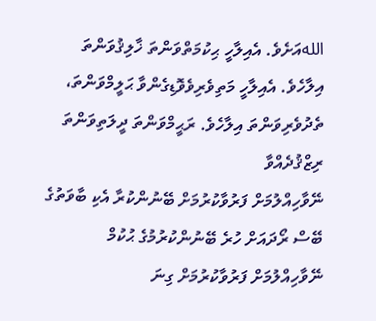اللهއަށެވެ. އެއިލާހީ ޙިކުމަތްވަންތަ ޚާލިޤުވަންތަ އިލާހެވެ. އެއިލާހީ މަތިވެރިވެވޮޑިގެންވާ ޙަލީމްވަންތަ، ތެދުވެރިވަންތަ އިލާހެވެ. ރަޙީމްވަންތަ ދީލަތިވަންތަ ރިޒްޤުދެއްވާ
ނޭވާހިއްލުމަށް ފަރުވާކުރުމަށް ބޭނުންކުރާ އެކި ބާވަތުގެ ބޭސް ރޯދައަށް ހުރެ ބޭނުންކުރުމުގެ ޙުކުމް
ނޭވާހިއްލުމަށް ފަރުވާކުރުމަށް ގިނަ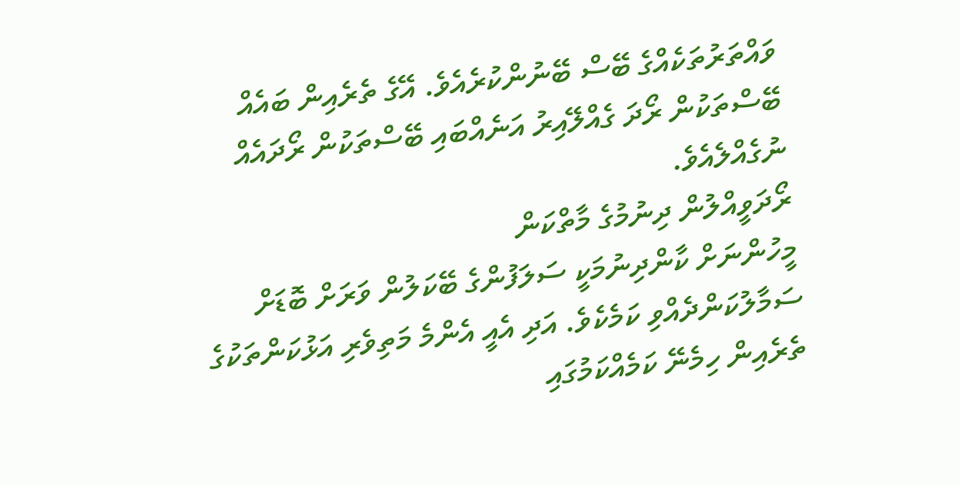ވައްތަރުތަކެއްގެ ބޭސް ބޭނުންކުރެއެވެ. އޭގެ ތެރެއިން ބައެއް ބޭސްތަކުން ރޯދަ ގެއްލޭއިރު އަނެއްބައި ބޭސްތަކުން ރޯދައެއް ނުގެއްލެއެވެ.
ރޯދަވީއްލުން ދިނުމުގެ މާތްކަން
މީހުންނަށް ކާންދިނުމަކީ ސަލަފުންގެ ބޭކަލުން ވަރަށް ބޮޑަށް ސަމާލުކަންދެއްވި ކަމެކެވެ. އަދި އެއީ އެންމެ މަތިވެރި އަޅުކަންތަކުގެ ތެރެއިން ހިމެނޭ ކަމެއްކަމުގައި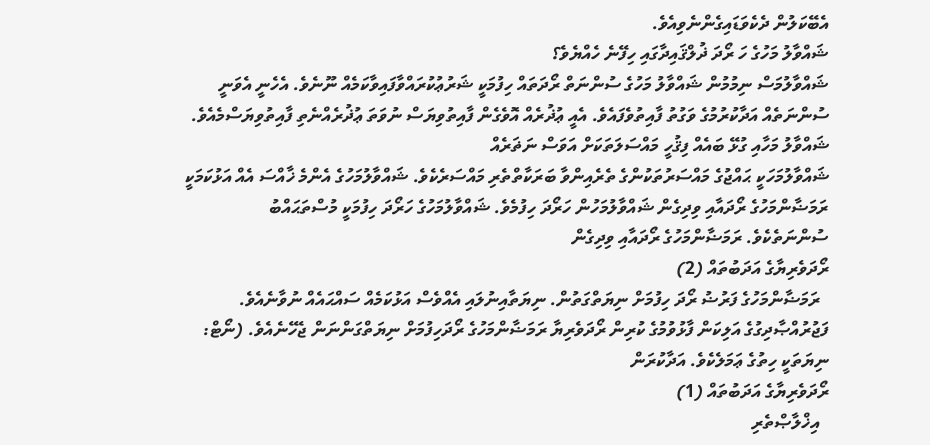އެބޭކަލުން ދެކެވަޑައިގެންނެވިއެވެ.
ޝައްވާލު މަހުގެ ހަ ރޯދަ ޛުލްޤައިދާގައި ހިފޭނެ ހެއްޔެވެ؟
ޝައްވާލުމަސް ނިމުމުން ޝައްވާލު މަހުގެ ސުންނަތް ރޯދަތައް ހިފުމަކީ ޝަރުޢުކުރައްވާފައިވާކަމެއް ނޫނެވެ. އެހެނީ އެވަނީ ސުންނަތެއް އަދާކުރުމުގެ ވަގުތު ފާއިތުވެފައެވެ. އެއީ ޢުޛުރެއް އޮވެގެން ފާއިތުވިޔަސް ނުވަތަ ޢުޛުރެއްނެތި ފާއިތުވިޔަސްމެއެވެ.
ޝައްވާލު މަހާއި ގުޅޭ ބައެއް ފިޤުހީ މައްސަލަތަކަށް އަވަސް ނަޡަރެއް
ޝައްވާލުމަހަކީ ޙައްޖުގެ މައްސަރުތަކުންގެ ތެރެއިންވާ ބަރަކާތްތެރި މައްސަރެކެވެ. ޝައްވާލުމަހުގެ އެންމެ ޚާއްސަ އެއް އަޅުކަމަކީ ރަމަޟާންމަހުގެ ރޯދައާއި ވިދިގެން ޝައްވާލުމަހުން ހަރޯދަ ހިފުމެވެ. ޝައްވާލުމަހުގެ ހަރޯދަ ހިފުމަކީ މުސްތަޙައްބު ސުންނަތެކެވެ. ރަމަޟާންމަހުގެ ރޯދައާއި ވިދިގެން
ރޯދަވެރިޔާގެ އަދަބުތައް (2)
  ރަމަޟާންމަހުގެ ފަރުޟު ރޯދަ ހިފުމަށް ނިޔަތްގަތުން. ނިޔަތާއިނުލައި އެއްވެސް އަޅުކަމެއް ސައްޙައެއް ނުވާނެއެވެ. ފަޖުރުއްޞާދިގުގެ އަލިކަން ފާޅުވުމުގެ ކުރިން ރޯދަވެރިޔާ ރަމަޟާންމަހުގެ ރޯދަހިފުމަށް ނިޔަތްގަންނަން ޖެހޭނެއެވެ. (ނޯޓް: ނިޔަތަކީ ހިތުގެ ޢަމަލެކެވެ. އަދާކުރަން
ރޯދަވެރިޔާގެ އަދަބުތައް (1)
  އިޚްލާޞްތެރި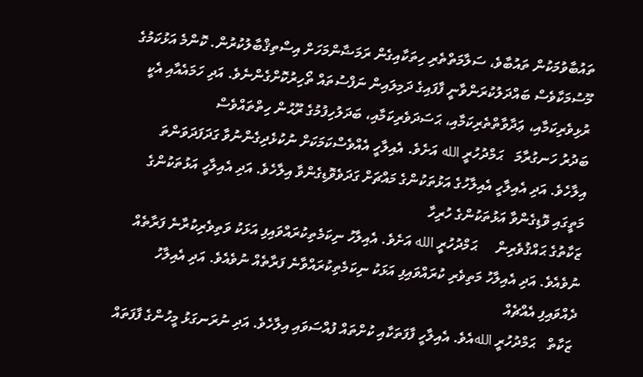ތައުބާވުމަކުން ތައުބާވެ، ސަލާމަތްތެރި ހިތަކާއިގެން ރަމަޟާންމަހަށް އިސްތިޤްބާލުކުރުން. ކޮންމެ އަޅުކަމުގެ މޫސުމަކާވެސް ބައްދަލުކުރަންވާނީ ފާފައިގެ ދަމިލައިން ނަފްސުތައް ތޯހިރުކޮށްގެންނެވެ. އަދި ހަމައެއާއި އެކީ ރުޅިވެރިކަމާއި، ޢަދާވާތްތެރިކަމާއި، ޙަސަދަވެރިކަމާއި، ބަދަލުހިފުމުގެ ރޫޙުން ހިތްތައްވެސް
ބަދުރު ހަނގުރާމަ   ޙަމްދުހުރީ الله އަށެވެ. އެއިލާހީ އެއްވެސްކަމަކަށް ނުކުޅެދިގެންނުވާ ގަދަފަދަވަންތަ އިލާހެވެ. އަދި އެއިލާހީ އެއިލާހުގެ އަޅުތަކުންގެ މައްޗަށް ގަދަވެވޮޑިގެންވާ އިލާހެވެ. އަދި އެއިލާހީ އަޅުތަކުންގެ މަތީގައި ވޮޑިގެންވާ އަޅުތަކުންގެ ހުރިހާ
ޒަކާތުގެ ޙައްޤުވެރިން     ޙަމްދުހުރީ الله އަށެވެ. އެއިލާހު ނިކަމެތިކުރައްވައިފި އަޅަކު ވަތިވެރިކުރާނެ ފަރާތެއް ނުވެއެވެ. އަދި އެއިލާހު މަތިވެރި ކުރައްވައިފި އަޅަކު ނިކަމެތިކުރައްވާނެ ފަރާތެއް ނުވެއެވެ. އަދި އެއިލާހު ދެއްވައިފި އެއްޗެއް
 ޒަކާތް   ޙަމްދުހުރީ اللهއެވެ. އެއިލާހީ ފާފަތަކާއި ކުށްތައް ފުއްސަވައި އިލާހެވެ. އަދި ނުރަނގަޅު މީހުންގެ ފާފަތައް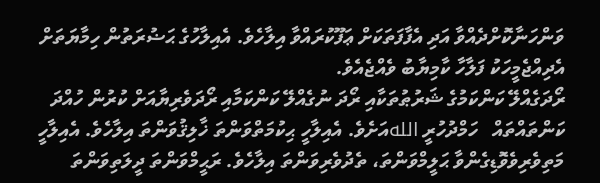ވަންހަނާކޮށްދެއްވާ އަދި އެފާފަތަކަށް ޢަފޫކުރައްވާ އިލާހެވެ. އެއިލާހުގެ ޙަޟުރަތުން ހިމާޔަތަށް އެދިއްޖެމީހަކު ފަލާހާ ކާމިޔާބު ވެއްޖެއެވެ.
ރޯދަގެއްލޭ ކަންކަމުގެ ޝަރުޠުތަކާއި ރޯދަ ނުގެއްލޭ ކަންކަމާއި ރޯދަވެރިޔާއަށް ކުރުން ހުއްދަ ކަންތައްތައް   ހަމްދުހުރީ اللهއަށެވެ. އެއިލާހީ ޙިކުމަތްވަންތަ ޚާލިޤުވަންތަ އިލާހެވެ. އެއިލާހީ މަތިވެރިވެވޮޑިގެންވާ ޙަލީމްވަންތަ، ތެދުވެރިވަންތަ އިލާހެވެ. ރަޙީމްވަންތަ ދީލަތިވަންތަ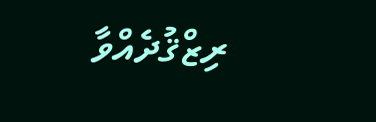ރިޒްޤުދެއްވާ